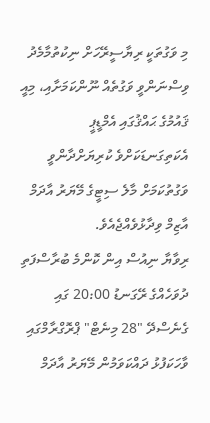މި ވަގުތަކީ ރިޔާސީރޭހަށް ނިކުތުމާމެދު ވިސްނަންވީ ވަގުތެއް ނޫންކަމަށާއި، މިއީ ޤައުމުގެ ޙައްޤުގައި އެމްޑީޕީ އެކަތިގަނޑަކަށްވެ ކުރިޔަށްދާންވީ ވަގުތުކަމަށް މާލެ ސިޓީގެ މޭޔަރު އާދަމް އާޒިމް ވިދާޅުވެއްޖެއެވެ.
ރިވާޔާ ނިއުސް އިން ކޮންމެ ބުރާސްފަތި ދުވަހެއްގެ ރޭގަނޑު 20:00 ގައި ގެނެސްދޭ "28 މިނެޓް" ޕްރޮގްރާމްގައި ވާހަކަފުޅު ދައްކަވަމުން މޭޔަރު އާދަމް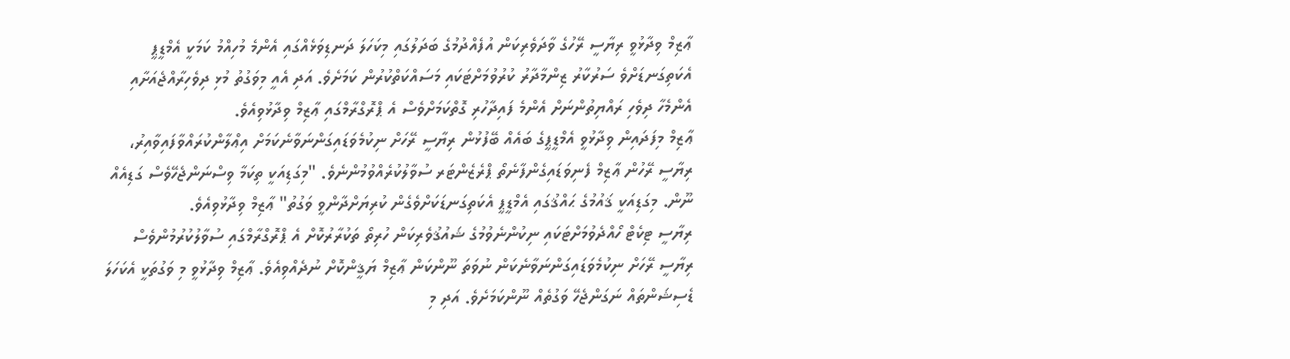ޢާޒިމް ވިދާޅުވީ ރިޔާސީ ރޭހުގެ ވާދަވެރިކަން އުފެއްދުމުގެ ބަދަލުގައި މިކަހަލަ ދަނޑިވަޅެއްގައި އެންމެ މުހިއްމު ކަމަކީ އެމްޑީޕީ އެކަތިގަނޑަށްވެ ސަރުކާރު ޒިންމާދާރު ކުރުވުމަށްޓަކައި މަސައްކަތްކުރުން ކަމަށެވެ. އަދި އެއީ މިވަގުތު މުޅި ދިވެހިރާއްޖެއަށާއި އެންމެހާ ދިވެހި ރައްޔިތުންނަށް އެންމެ ފައިދާހުރި ގޮތްކަމަށްވެސް އެ ޕްރޮގްރާމްގައި ޢާޒިމް ވިދާޅުވިއެވެ.
ޢާޒިމް މިފަދައިން ވިދާޅުވީ އެމްޑީޕީގެ ބައެއް ބޭފުޅުން ރިޔާސީ ރޭހަށް ނިކުމެވަޑައިގަންނަވާނެކަމަށް އިޢްލާންކުރައްވާފައިވާއިރު، ރިޔާސީ ރޭހުން ޢާޒިމް ފެނިވަޑައިގެންފާނެތޯ ޕްރެޒެންޓަރ ސުވާލުކުރެއްވުމުންނެވެ. "މިގަޑިއަކީ ތިކަމާ ވިސްނަންޖެހޭވެސް ގަޑިއެއް ނޫން. މިގަޑިއަކީ ޤައުމުގެ ޙައްޤުގައި އެމްޑީޕީ އެކަތިގަނޑަކަށްވެގެން ކުރިޔަށްދާންވީ ވަގުތު" ޢާޒިމް ވިދާޅުވިއެވެ.
ރިޔާސީ ޓިކެޓް ހޯއްދެވުމަށްޓަކައި ނިކުންނެވުމުގެ ޝައުޤުވެރިކަން ހުރިތޯ ތަކުރާރުކޮށް އެ ޕްރޮގްރާމްގައި ސުވާލުކުރުމުންވެސް ރިޔާސީ ރޭހަށް ނިކުމެވަޑައިގަންނަވާނެކަން ނުވަތަ ނޫންކަން ޢާޒިމް ޔަޤީންކޮށް ނުދެއްވިއެވެ. ޢާޒިމް ވިދާޅުވީ މި ވަގުތަކީ އެކަހަލަ ޑެސިޝަންތައް ނަގަންޖެހޭ ވަގުތެއް ނޫންކަމަށެވެ. އަދި މި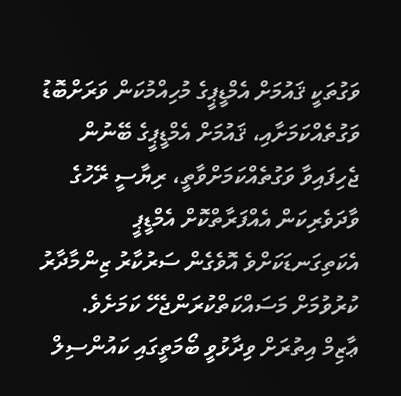ވަގުތަކީ ޤައުމަށް އެމްޑީޕީގެ މުހިއްމުކަން ވަރަށްބޮޑު ވަގުތެއްކަމަށާއި، ޤައުމަށް އެމްޑީޕީގެ ބޭނުން ޖެހިފައިވާ ވަގުތެއްކަމަށްވާތީ، ރިޔާސީ ރޭހުގެ ވާދަވެރިކަން އެއްފަރާތްކޮށް އެމްޑީޕީ އެކަތިގަނޑަކަށްވެ އޮވެގެން ސަރުކާރު ޒިންމާދާރު ކުރުވުމަށް މަސައްކަތްކުރަންޖެހޭ ކަމަށެވެ.
ޢާޒިމް އިތުރަށް ވިދާޅުވީ ބޯމަތީގައި ކައުންސިލް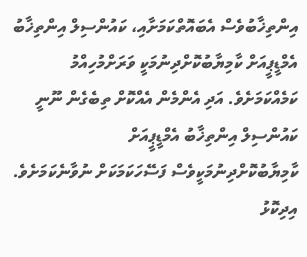އިންތިޚާބުވެސް އެބައޮތްކަމަށާއި، ކައުންސިލް އިންތިޚާބު އެމްޑީޕީއަށް ކާމިޔާބުކޮށްދިނުމަކީ ވަރަށްމުހިއްމު ކަމެއްކަމަށެވެ. އަދި އެންމެން އެއްކޮށް ތިބެގެން ނޫނީ ކައުންސިލް އިންތިޚާބު އެމްޑީޕީއަށް ކާމިޔާބުކޮށްދިނުމަކީވެސް ފަސޭހަކަމަކަށް ނުވާނެކަމަށެވެ.
އިދިކޮޅު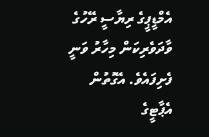އެމްޑީޕީގެ ރިޔާސީ ރޭހުގެ ވާދަވެރިކަން މިހާރު ވަނީ ފެށިފައެވެ. އެގޮތުން އެޕާޓީގެ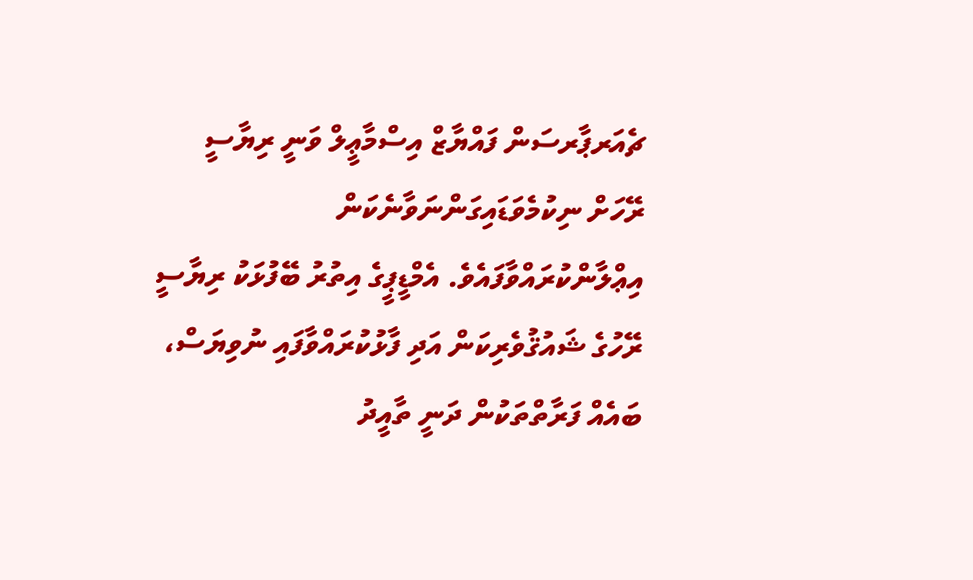ޗެއަރޕާރސަން ފައްޔާޒް އިސްމާޢީލް ވަނީ ރިޔާސީ ރޭހަށް ނިކުމެވަޑައިގަންނަވާނެކަން އިޢްލާންކުރައްވާފައެވެ. އެމްޑީޕީގެ އިތުރު ބޭފުޅަކު ރިޔާސީ ރޭހުގެ ޝައުޤުވެރިކަން އަދި ފާޅުކުރައްވާފައި ނުވިޔަސް، ބައެއް ފަރާތްތަކުން ދަނީ ތާއީދު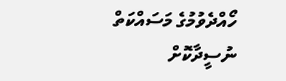ހޯއްދެވުމުގެ މަސައްކަތް ނުސީދާކޮށް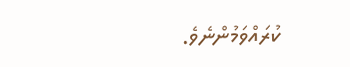ކުރައްވަމުންނެވެ.